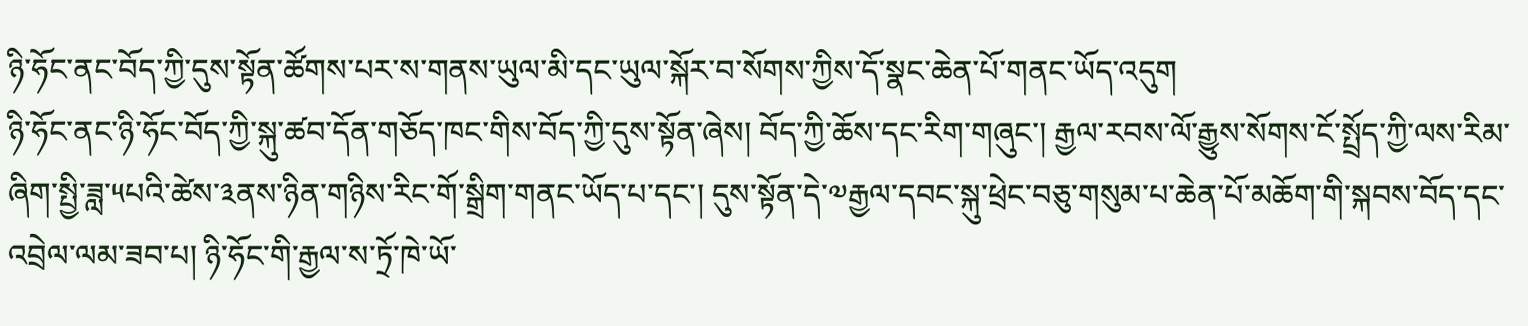ཉི་ཧོང་ནང་བོད་ཀྱི་དུས་སྟོན་ཚོགས་པར་ས་གནས་ཡུལ་མི་དང་ཡུལ་སྐོར་བ་སོགས་ཀྱིས་དོ་སྣང་ཆེན་པོ་གནང་ཡོད་འདུག
ཉི་ཧོང་ནང་ཉི་ཧོང་བོད་ཀྱི་སྐུ་ཚབ་དོན་གཅོད་ཁང་གིས་བོད་ཀྱི་དུས་སྟོན་ཞེས། བོད་ཀྱི་ཆོས་དང་རིག་གཞུང་། རྒྱལ་རབས་ལོ་རྒྱུས་སོགས་ངོ་སྤྲོད་ཀྱི་ལས་རིམ་ཞིག་སྤྱི་ཟླ་༥པའི་ཚེས་༣ནས་ཉིན་གཉིས་རིང་གོ་སྒྲིག་གནང་ཡོད་པ་དང་། དུས་སྟོན་དེ་༧རྒྱལ་དབང་སྐུ་ཕྲེང་བཅུ་གསུམ་པ་ཆེན་པོ་མཆོག་གི་སྐབས་བོད་དང་འབྲེལ་ལམ་ཟབ་པ། ཉི་ཧོང་གི་རྒྱལ་ས་ཏྲོ་ཁེ་ཡོ་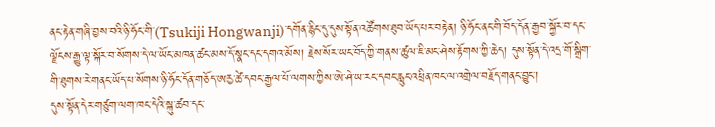ནང་རྟེན་གཞི་བྱས་བའི་ཉི་ཧོང་གི་(Tsukiji Hongwanji)་དགོན་རྙིང་དུ་དུས་སྟོན་འཚོགས་ཐུབ་ཡོད་པར་བརྟེན། ཉི་ཧོང་ནང་གི་བོད་དོན་རྒྱབ་སྐྱོར་བ་དང་ལྗོངས་རྒྱུ་ལྟ་སྐོར་བ་སོགས་དེ་ལ་ཡོང་མཁན་ཚང་མས་དོ་སྣང་དང་དགའ་མོས། རྗེས་སོར་ཡང་བོད་ཀྱི་གནས་ཚུལ་ཇི་མང་ཤེས་རྟོགས་ཀྱི་ཆེད། དུས་སྟོན་དེ་འདྲ་གོ་སྒྲིག་གི་ཐུགས་རེ་གནང་ཡོད་པ་སོགས་ཉི་ཧོང་དོན་གཅོད་ཨརྱ་ཚེ་དབང་རྒྱལ་པོ་ལགས་ཀྱིས་ཨེ་ཤེ་ཡ་རང་དབང་རླུང་འཕྲིན་ཁང་ལ་འགྲེལ་བརྗོད་གནང་བྱུང་།
དུས་སྟོན་དེར་གཙུག་ལག་ཁང་དེའི་སྐུ་ཚབ་དང་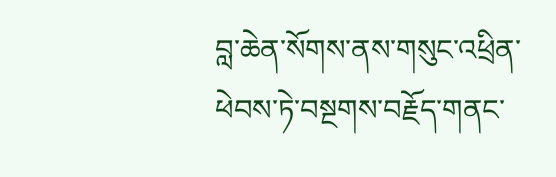བླ་ཆེན་སོགས་ནས་གསུང་འཕྲིན་ཕེབས་ཏེ་བསྔགས་བརྗོད་གནང་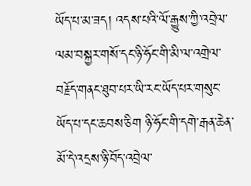ཡོད་པ་མ་ཟད། འདས་པའི་ལོ་རྒྱུས་ཀྱི་འབྲེལ་ལམ་བསྐྱར་གསོ་དང་ཉི་ཧོང་གི་མི་ལ་འགྲེལ་བརྗོད་གནང་ཐུབ་པར་ཡི་རང་ཡོད་པར་གསུང་ཡོད་པ་དང་ཆབས་ཅིག ཉི་ཧོང་གི་དགེ་རྒན་ཆེན་མོ་དེ་འདྲས་ཉི་བོད་འབྲེལ་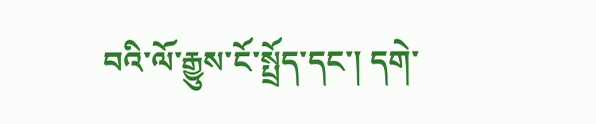བའི་ལོ་རྒྱུས་ངོ་སྤྲོད་དང་། དགེ་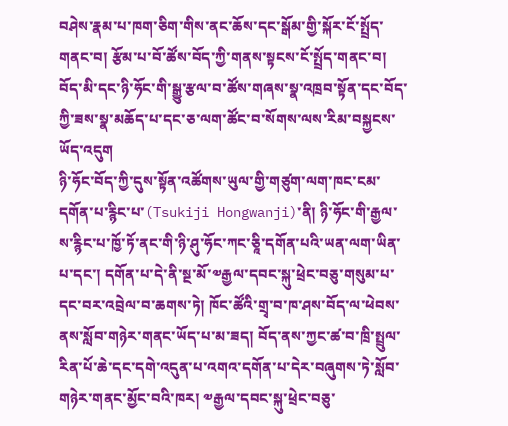བཤེས་རྣམ་པ་ཁག་ཅིག་གིས་ནང་ཆོས་དང་སྒོམ་གྱི་སྐོར་ངོ་སྤྲོད་གནང་བ། རྩོམ་པ་བོ་ཚོས་བོད་ཀྱི་གནས་སྟངས་ངོ་སྤྲོད་གནང་བ། བོད་མི་དང་ཉི་ཧོང་གི་སྒྱུ་རྩལ་བ་ཚོས་གཞས་སྣ་འཁྲབ་སྟོན་དང་བོད་ཀྱི་ཟས་སྣ་མཆོད་པ་དང་ཅ་ལག་ཚོང་བ་སོགས་ལས་རིམ་བསྐྱངས་ཡོད་འདུག
ཉི་ཧོང་བོད་ཀྱི་དུས་སྟོན་འཚོགས་ཡུལ་གྱི་གཙུག་ལག་ཁང་ངམ་དགོན་པ་རྙིང་པ་(Tsukiji Hongwanji)་ནི། ཉི་ཧོང་གི་རྒྱལ་ས་རྙིང་པ་ཁྱོ་ཏོ་ནང་གི་ཉི་ཤུ་ཧོང་ཀང་ཅཱི་དགོན་པའི་ཡན་ལག་ཡིན་པ་དང་། དགོན་པ་དེ་ནི་སྔ་མོ་༧རྒྱལ་དབང་སྐུ་ཕྲེང་བཅུ་གསུམ་པ་དང་བར་འབྲེལ་བ་ཆགས་ཏེ། ཁོང་ཚོའི་གྲྭ་བ་ཁ་ཤས་བོད་ལ་ཕེབས་ནས་སློབ་གཉེར་གནང་ཡོད་པ་མ་ཟད། བོད་ནས་ཀྱང་ཚ་བ་ཁྲི་སྤྲུལ་རིན་པོ་ཆེ་དང་དགེ་འདུན་པ་འགའ་དགོན་པ་དེར་བཞུགས་ཏེ་སློབ་གཉེར་གནང་མྱོང་བའི་ཁར། ༧རྒྱལ་དབང་སྐུ་ཕྲེང་བཅུ་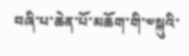བཞི་པ་ཆེན་པོ་མཆོག་གི་༧སྐུའི་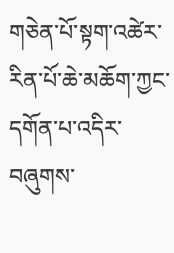གཅེན་པོ་སྟག་འཚེར་རིན་པོ་ཆེ་མཆོག་ཀྱང་དགོན་པ་འདིར་བཞུགས་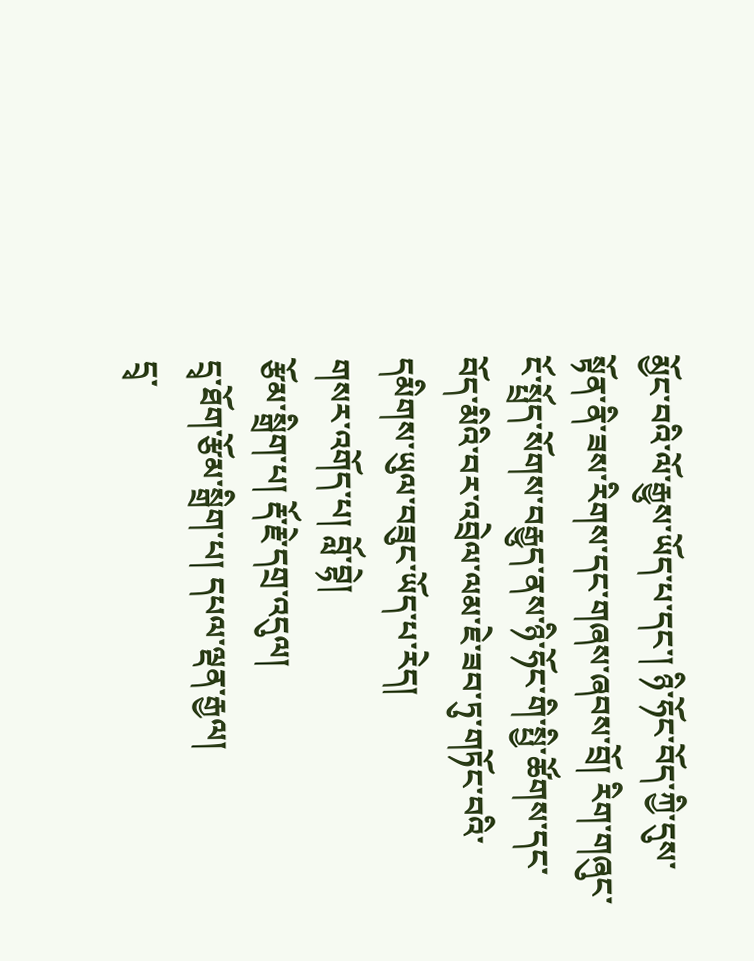མྱོང་བའི་ལོ་རྒྱུས་ཡོད་པ་དང་། ཉི་ཧོང་བོད་ཀྱི་དུས་སྟོན་ནི་ཟས་རིགས་དང་གཞས་ཞབས་བྲོ། རིག་གཞུང་ངོ་སྤྲོད་སོགས་བརྒྱུད་ནས་ཉི་ཧོང་གི་སྤྱི་ཚོགས་དང་བོད་མིའི་བར་འབྲེལ་ལམ་ཇེ་ཟབ་ཏུ་གཏོང་བའི་དམིགས་ཡུལ་བཟུང་ཡོད་པ་རེད།
གསར་འགོད་པ། བློ་བྷེ།
རྩོམ་སྒྲིག་པ། རྡོ་རྗེ་དགྲ་འདུལ།
དྲྭ་ཐོག་རྩོམ་སྒྲིག་པ། དཔལ་ལྡན་རྒྱལ།
དྲྭ་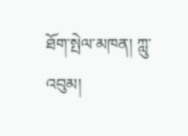ཐོག་སྤེལ་མཁན། ཀླུ་འབུམ།